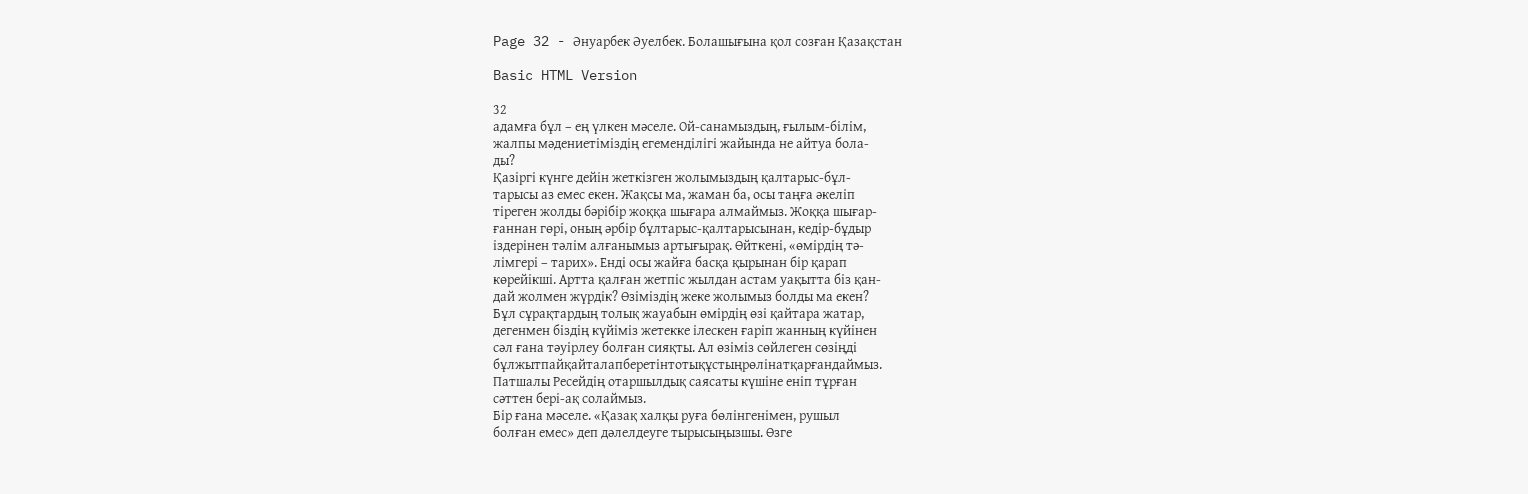Page 32 - Әнуарбек Әуелбек. Болашығына қол созған Қазақстан

Basic HTML Version

32
адамға бұл – ең үлкен мəселе. Ой-санамыздың, ғылым-білім,
жалпы мəдениетіміздің егеменділігі жайында не айтуа бола-
ды?
Қазіргі күнге дейін жеткізген жолымыздың қалтарыс-бұл-
тарысы аз емес екен. Жақсы ма, жаман ба, осы таңға əкеліп
тіреген жолды бəрібір жоққа шығара алмаймыз. Жоққа шығар-
ғаннан гөрі, оның əрбір бұлтарыс-қалтарысынан, кедір-бұдыр
іздерінен тəлім алғанымыз артығырақ. Өйткені, «өмірдің тə-
лімгері – тарих». Енді осы жайға басқа қырынан бір қарап
көрейікші. Артта қалған жетпіс жылдан астам уақытта біз қан-
дай жолмен жүрдік? Өзіміздің жеке жолымыз болды ма екен?
Бұл сұрақтардың толық жауабын өмірдің өзі қайтара жатар,
дегенмен біздің күйіміз жетекке ілескен ғаріп жанның күйінен
сəл ғана тəуірлеу болған сияқты. Ал өзіміз сөйлеген сөзіңді
бұлжытпайқайталапберетінтотықұстыңрөлінатқарғандаймыз.
Патшалы Ресейдің отаршылдық саясаты күшіне еніп тұрған
сəттен бері-ақ солаймыз.
Бір ғана мəселе. «Қазақ халқы руға бөлінгенімен, рушыл
болған емес» деп дəлелдеуге тырысыңызшы. Өзге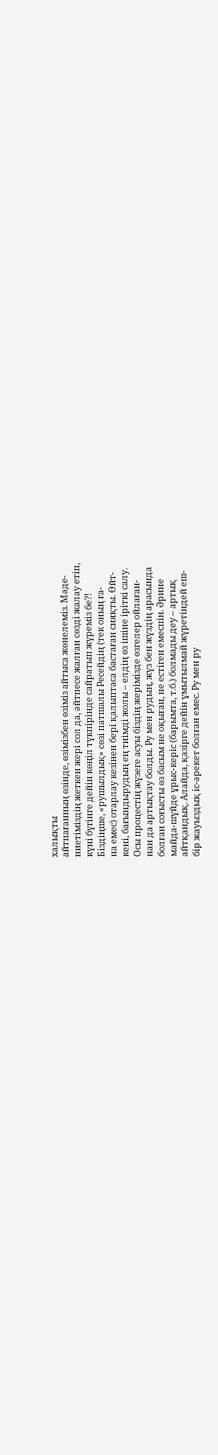халықты
айтпағанның өзінде, өзімізбен өзіміз айтыса жөнелеміз. Мəде-
ниетіміздің жеткен жері сол да, əйтпесе жалған сөзді жалау етіп,
күні бүгінге дейін көңіл түкпірінде сайратып жүреміз бе?!
Біздіңше, «рушылдық» сөзі патшалы Ресейдің (тек оның ға-
на емес) отарлау кезінен бері қалыптаса бастаған сияқты. Өйт-
кені, бағындырудың ең тиімді жолы – елдің өз ішіне іріткі салу.
Осы процестің жүзеге асуы біздің жерімізде өзгелер ойлаған-
нан да артықтау болды. Ру мен рудың, жүз бен жүздің арасында
болған соғысты өз басым не оқыған, не естіген емеспін. Əрине
майда-шүйде ұрыс-керіс (барымта, т.б.) болмады деу – артық
айтқандық. Алайда, қазірге дейін ұмытылмай жүретіндей еш-
бір жауыздық іс-əрекет болған емес. Ру мен ру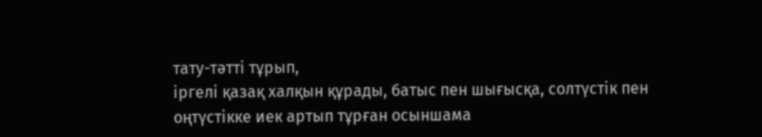тату-тəтті тұрып,
іргелі қазақ халқын құрады, батыс пен шығысқа, солтүстік пен
оңтүстікке иек артып тұрған осыншама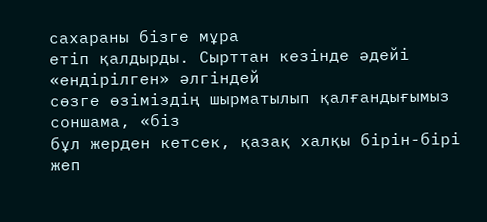сахараны бізге мұра
етіп қалдырды. Сырттан кезінде əдейі «ендірілген» əлгіндей
сөзге өзіміздің шырматылып қалғандығымыз соншама, «біз
бұл жерден кетсек, қазақ халқы бірін-бірі жеп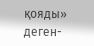қояды» деген-